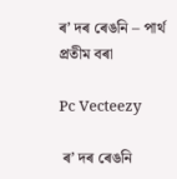ৰ’ দৰ ৰেঙনি – পাৰ্থ প্ৰতীম বৰা

Pc Vecteezy

 ৰ’ দৰ ৰেঙনি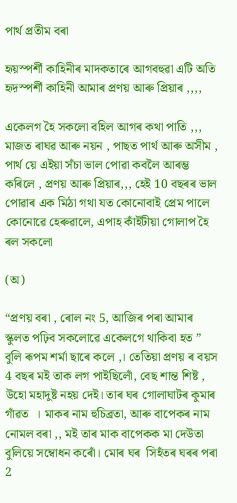পাৰ্থ প্ৰতীম বৰা

হৃয়স্পৰ্শী কাহিনীৰ মাদকতাৰে আগবহুৱা এটি অতি হৃদ়স্পৰ্শী কাহিনী আমাৰ প্ৰণয় আৰু প্ৰিয়াৰ ,,,,

একেলগ হৈ সকলো বহিল আগৰ কথা পাতি ,,, মাজত ৰাঘৱ আৰু নয়ন , পাছত পাৰ্থ আৰু অসীম , পাৰ্থ য়ে এইয়া সঁচা ভাল পোৱা কবলৈ আৰম্ভ কৰিলে , প্ৰণয় আৰু প্ৰিয়াৰ,,, হেই 10 বছৰৰ ভাল পোৱাৰ এক মিঠা গথা যত কোনোবাই প্ৰেম পালে কোনোৱে হেৰুৱালে, এপাহ কাঁইটীয়া গোলাপ হৈ ৰল সকলো

(অ)

“প্ৰণয় বৰা , ৰোল নং 5, আজিৰ পৰা আমাৰ স্কুলত পঢ়িব সকলোৱে একেলগে থাকিবা হত ” বুলি ৰূপম শৰ্মা ছাৰে কলে ,। তেতিয়া প্ৰণয় ৰ বয়স 4 বছৰ মই তাক লগ পাইছিলোঁ, বেছ শান্ত শিষ্ট , উহো মহাদুষ্ট নহয় দেই। তাৰ ঘৰ গোলাঘাটৰ কুমাৰ গাঁৱত  । মাকৰ নাম হুচিব্রতা, আৰু বাপেকৰ নাম নোমল বৰা ,, মই তাৰ মাক বাপেকক মা দেউতা বুলিয়ে সম্বোধন কৰোঁ। মোৰ ঘৰ  সিহঁতৰ ঘৰৰ পৰা 2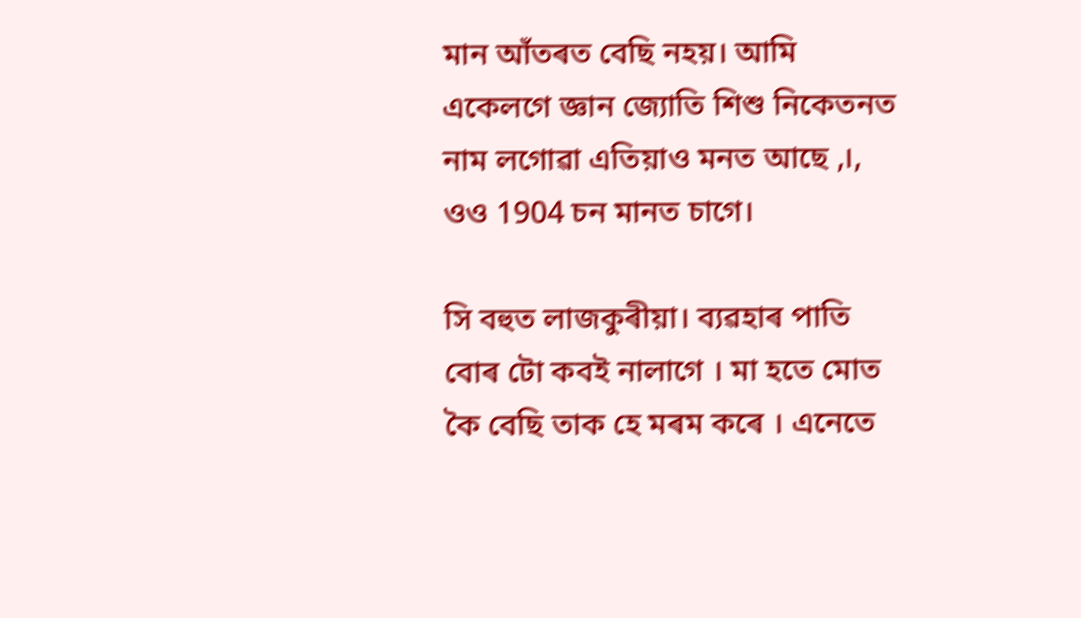মান আঁতৰত বেছি নহয়। আমি একেলগে জ্ঞান জ্যোতি শিশু নিকেতনত নাম লগোৱা এতিয়াও মনত আছে ,।, ওও 1904 চন মানত চাগে।

সি বহুত লাজকুৰীয়া। ব্যৱহাৰ পাতি বোৰ টো কবই নালাগে । মা হতে মোত কৈ বেছি তাক হে মৰম কৰে । এনেতে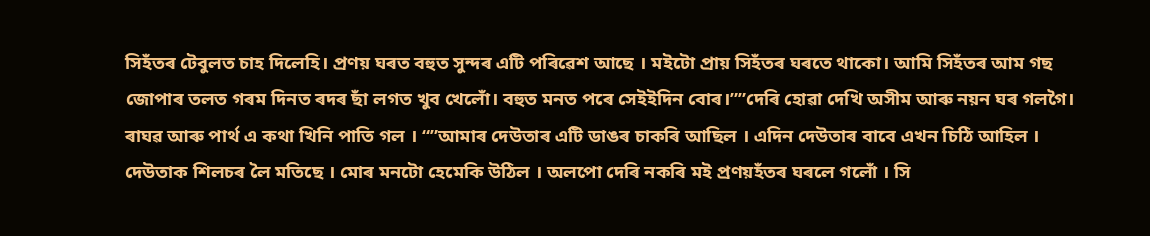সিহঁতৰ টেবুলত চাহ দিলেহি। প্ৰণয় ঘৰত বহুত সুন্দৰ এটি পৰিৱেশ আছে । মইটো প্ৰায় সিহঁতৰ ঘৰতে থাকো। আমি সিহঁতৰ আম গছ জোপাৰ তলত গৰম দিনত ৰদৰ ছাঁ লগত খুব খেলোঁ। বহুত মনত পৰে সেইইদিন বোৰ।””দেৰি হোৱা দেখি অসীম আৰু নয়ন ঘৰ গলগৈ। ৰাঘৱ আৰু পাৰ্থ এ কথা খিনি পাতি গল । “”আমাৰ দেউতাৰ এটি ডাঙৰ চাকৰি আছিল । এদিন দেউতাৰ বাবে এখন চিঠি আহিল । দেউতাক শিলচৰ লৈ মতিছে । মোৰ মনটো হেমেকি উঠিল । অলপো দেৰি নকৰি মই প্ৰণয়হঁতৰ ঘৰলে গলোঁ । সি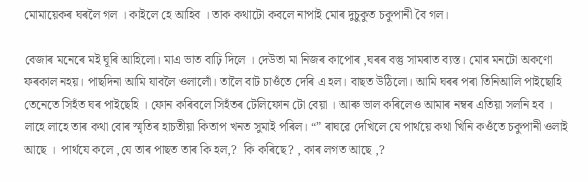মোমায়েকৰ ঘৰলৈ গল । কাইলে হে আহিব । তাক কথাটো কবলে নাপাই মোৰ দুচুকুত চকুপানী বৈ গল।

বেজাৰ মনেৰে মই ঘূৰি আহিলো। মাএ ভাত বাঢ়ি দিলে । দেউতা মা নিজৰ কাপোৰ ,ঘৰৰ বস্তু সামৰাত ব্যস্ত। মোৰ মনটো অকণো ফৰকাল নহয়। পাছদিনা আমি যাবলৈ ওলালোঁ। তালৈ বাট চাওঁতে দেৰি এ হল। বাছত উঠিলো। আমি ঘৰৰ পৰা তিনিআলি পাইছোহি তেনেতে সিহঁত ঘৰ পাইছেহি । ফোন কৰিবলে সিহঁতৰ টেলিফোন টো বেয়া । আৰু ভাল কৰিলেও আমাৰ নম্বৰ এতিয়া সলনি হব । লাহে লাহে তাৰ কথা বোৰ স্মৃতিৰ হাচতীয়া কিতাপ খনত সুমাই‌ পৰিল। “” ৰাঘৱে দেখিলে যে পাৰ্থয়ে কথা খিনি কওঁতে চকুপানী ওলাই আছে ।  পাৰ্থযে কলে ,যে তাৰ পাছত তাৰ কি হল,?  কি কৰিছে? , কাৰ লগত আছে ,?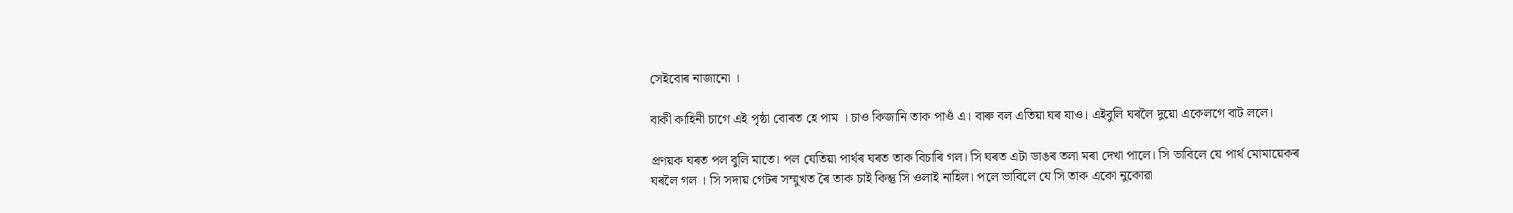সেইবোৰ নাজানো ।

বাকী কাহিনী চাগে এই পৃষ্ঠা বোৰত হে পাম । চাও কিজানি তাক পাওঁ এ। বাৰু বল এতিয়া ঘৰ যাও। এইবুলি ঘৰলৈ দুয়ো একেলগে বাট ললে।

প্ৰণয়ক ঘৰত পল বুলি মাতে। পল যেতিয়া পাৰ্থৰ ঘৰত তাক বিচাৰি গল। সি ঘৰত এটা ডাঙৰ তলা মৰা দেখা পালে। সি ভাবিলে যে পাৰ্থ মোমায়েকৰ ঘৰলৈ গল । সি সদায় গেটৰ সম্মুখত ৰৈ তাক চাই কিন্তু সি ওলাই নাহিল। পলে ভাবিলে যে সি তাক একো নুকোৱা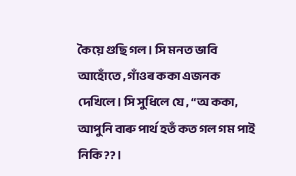কৈয়ে গুছি গল। সি মনত ভাবি আহোঁতে , গাঁওৰ ককা এজনক দেখিলে। সি সুধিলে যে , “অ ককা, আপুনি বাৰু পাৰ্থ‌ হতঁ কত গল গম পাই নিকি??।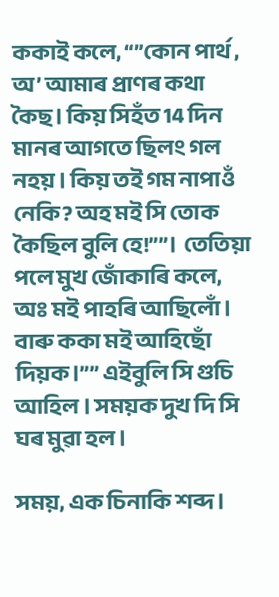ককাই কলে, “”কোন পাৰ্থ , অ’ আমাৰ প্ৰাণৰ কথা কৈছ। কিয় সিহঁত 14 দিন মানৰ আগতে ছিলং গল নহয়। কিয় তই গম নাপাওঁ নেকি? অহ মই সি তোক কৈছিল বুলি হে!””।  তেতিয়া পলে মুখ জোঁকাৰি কলে, অঃ মই পাহৰি আছিলোঁ। বাৰু ককা মই আহিছোঁ দিয়ক।”” এইবুলি সি গুচি আহিল । সময়ক দুখ দি সি ঘৰ মুৱা হল।

সময়, এক চিনাকি শব্দ।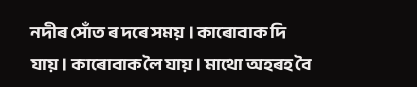নদীৰ সোঁত ৰ দৰে সময় । কাৰোবাক দি যায়। কাৰোবাক লৈ যায়। মাথো অহৰহ বৈ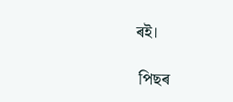ৰই।

 পিছৰ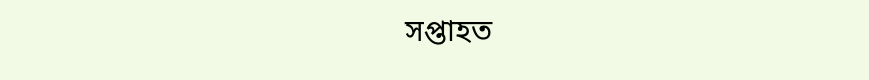সপ্তাহত